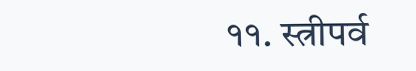११. स्त्रीपर्व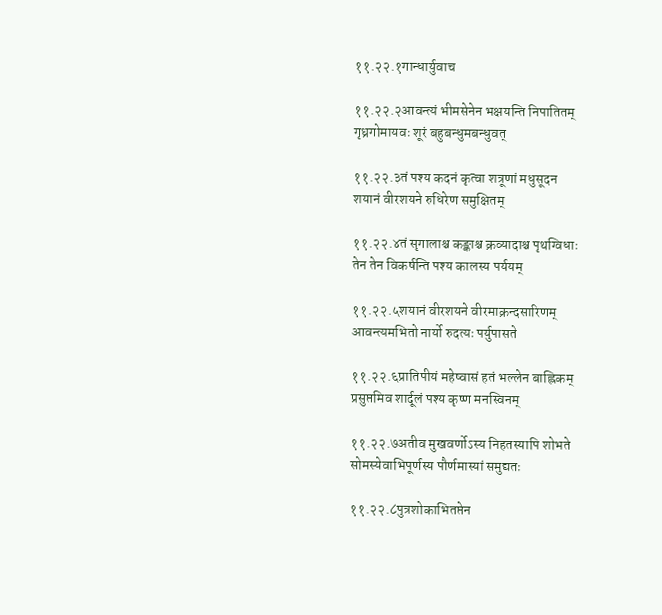११.२२.१गान्धार्युवाच

११.२२.२आवन्त्यं भीमसेनेन भक्षयन्ति निपातितम्
गृध्रगोमायवः शूरं बहुबन्धुमबन्धुवत्

११.२२.३तं पश्य कदनं कृत्वा शत्रूणां मधुसूदन
शयानं वीरशयने रुधिरेण समुक्षितम्

११.२२.४तं सृगालाश्च कङ्काश्च क्रव्यादाश्च पृथग्विधाः
तेन तेन विकर्षन्ति पश्य कालस्य पर्ययम्

११.२२.५शयानं वीरशयने वीरमाक्रन्दसारिणम्
आवन्त्यमभितो नार्यो रुदत्यः पर्युपासते

११.२२.६प्रातिपीयं महेष्वासं हतं भल्लेन बाह्लिकम्
प्रसुप्तमिव शार्दूलं पश्य कृष्ण मनस्विनम्

११.२२.७अतीव मुखवर्णोऽस्य निहतस्यापि शोभते
सोमस्येवाभिपूर्णस्य पौर्णमास्यां समुद्यतः

११.२२.८पुत्रशोकाभितप्तेन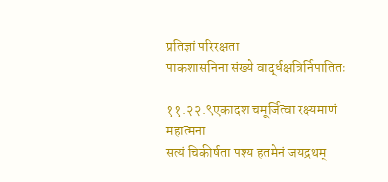प्रतिज्ञां परिरक्षता
पाकशासनिना संख्ये वार्द्धक्षत्रिर्निपातितः

११.२२.९एकादश चमूर्जित्वा रक्ष्यमाणं महात्मना
सत्यं चिकीर्षता पश्य हतमेनं जयद्रथम्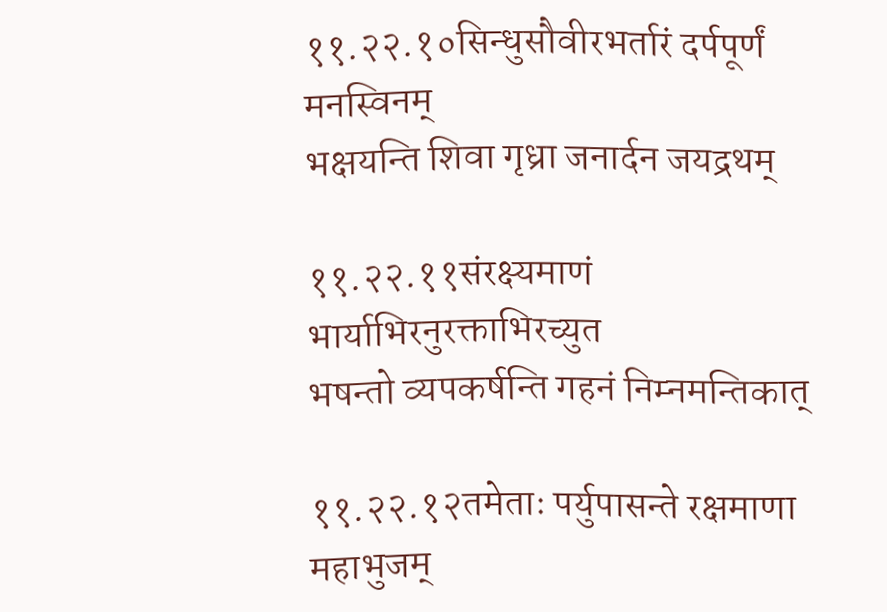११.२२.१०सिन्धुसौवीरभर्तारं दर्पपूर्णं मनस्विनम्
भक्षयन्ति शिवा गृध्रा जनार्दन जयद्रथम्

११.२२.११संरक्ष्यमाणं भार्याभिरनुरक्ताभिरच्युत
भषन्तो व्यपकर्षन्ति गहनं निम्नमन्तिकात्

११.२२.१२तमेताः पर्युपासन्ते रक्षमाणा महाभुजम्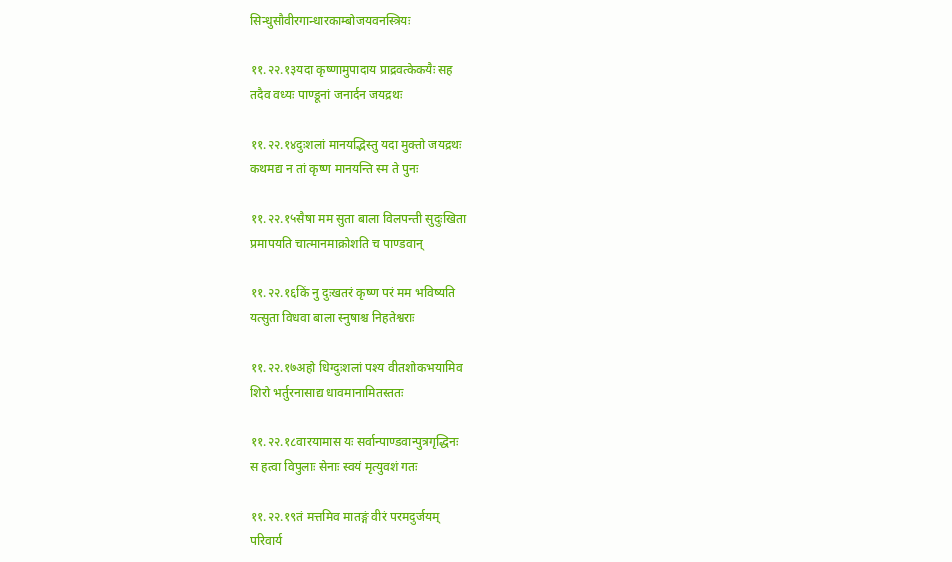सिन्धुसौवीरगान्धारकाम्बोजयवनस्त्रियः

११.२२.१३यदा कृष्णामुपादाय प्राद्रवत्केकयैः सह
तदैव वध्यः पाण्डूनां जनार्दन जयद्रथः

११.२२.१४दुःशलां मानयद्भिस्तु यदा मुक्तो जयद्रथः
कथमद्य न तां कृष्ण मानयन्ति स्म ते पुनः

११.२२.१५सैषा मम सुता बाला विलपन्ती सुदुःखिता
प्रमापयति चात्मानमाक्रोशति च पाण्डवान्

११.२२.१६किं नु दुःखतरं कृष्ण परं मम भविष्यति
यत्सुता विधवा बाला स्नुषाश्च निहतेश्वराः

११.२२.१७अहो धिग्दुःशलां पश्य वीतशोकभयामिव
शिरो भर्तुरनासाद्य धावमानामितस्ततः

११.२२.१८वारयामास यः सर्वान्पाण्डवान्पुत्रगृद्धिनः
स हत्वा विपुलाः सेनाः स्वयं मृत्युवशं गतः

११.२२.१९तं मत्तमिव मातङ्गं वीरं परमदुर्जयम्
परिवार्य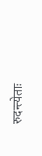रुदन्त्येताः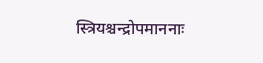स्त्रियश्चन्द्रोपमाननाः